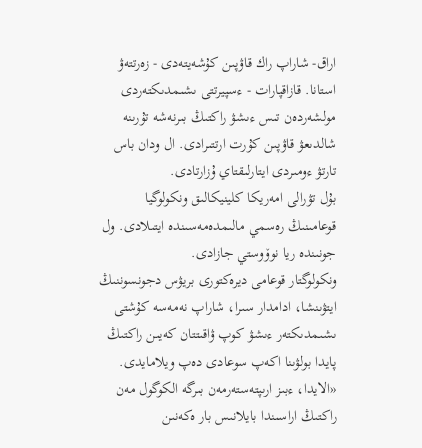اراق- شاراپ راك قاۋپىن كۇشەيتەدى - زەرتتەۋ
استانا. قازاقپارات - ءسپيرتتى ىشىمدىكتەردى مولشەردەن تىس ءىشۋ راكتىڭ بىرنەشە تۇرىنە شالدىعۋ قاۋپىن كۇرت ارتتىرادى. ال ودان باس تارتۋ ءومىردى ايتارلىقتاي ۇزارتادى.
بۇل تۋرالى امەريكا كلينيكالىق ونكولوگيا قوعامىنىڭ رەسمي مالىمدەمەسىندە ايتىلادى. ول جونىندە ريا نوۆوستي جازادى.
ونكولوگتار قوعامى ديرەكتورى بريۋس دجونسوننىڭ ايتۋىنشا، ادامدار سىرا، شاراپ نەمەسە كۇشتى ىشىمدىكتەر ءىشۋ كوپ ۋاقىتتان كەيىن راكتىڭ پايدا بولۋىنا اكەپ سوعادى دەپ ويلامايدى.
«الايدا، ءبىز ارىپتەستەرمەن بىرگە الكوگول مەن راكتىڭ اراسىندا بايلانىس بار ەكەنىن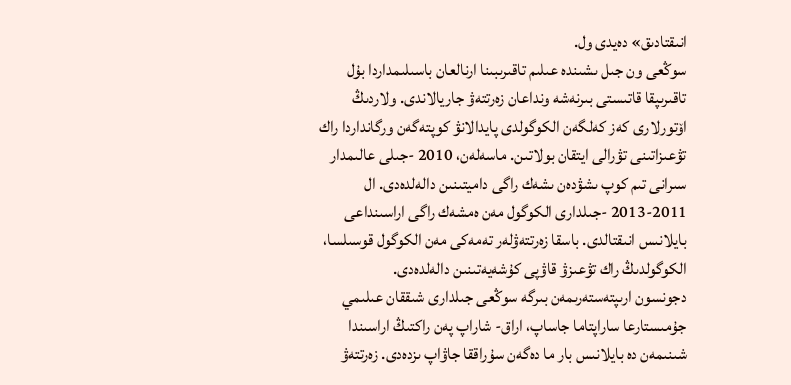انىقتادىق» دەيدى ول.
سوڭعى ون جىل ىشىندە عىلىم تاقىرىبىنا ارنالعان باسىلىمداردا بۇل تاقىرىپقا قاتىستى بىرنەشە ونداعان زەرتتەۋ جاريالاندى. ولاردىڭ اۆتورلارى كەز كەلگەن الكوگولدى پايدالانۋ كوپتەگەن ورگانداردا راك تۋعىزاتىنى تۋرالى ايتقان بولاتىن. ماسەلەن، 2010 -جىلى عالىمدار سىرانى تىم كوپ ىشۋدەن ىشەك راگى داميتىنىن دالەلدەدى. ال 2011-2013 -جىلدارى الكوگول مەن ەمشەك راگى اراسىنداعى بايلانىس انىقتالدى. باسقا زەرتتەۋلەر تەمەكى مەن الكوگول قوسىلسا، الكوگولدىڭ راك تۋعىزۋ قاۋپى كۇشەيەتىنىن دالەلدەدى.
دجونسون ارىپتەستەرىمەن بىرگە سوڭعى جىلدارى شىققان عىلىمي جۇمىستارعا ساراپتاما جاساپ، اراق- شاراپ پەن راكتىڭ اراسىندا شىنىمەن دە بايلانىس بار ما دەگەن سۇراققا جاۋاپ ىزدەدى. زەرتتەۋ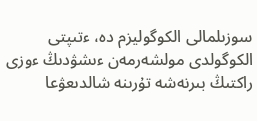سوزىلمالى الكوگوليزم دە، ءتىپتى الكوگولدى مولشەرمەن ءىشۋدىڭ ءوزى راكتىڭ بىرنەشە تۇرىنە شالدىعۋعا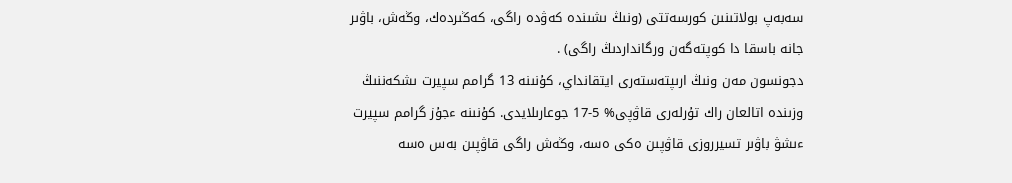سەبەپ بولاتىنىن كورسەتتى (ونىڭ ىشىندە كەۋدە راگى، كەڭىردەك، وڭەش، باۋىر جانە باسقا دا كوپتەگەن ورگانداردىڭ راگى) .
دجونسون مەن ونىڭ ارىپتەستەرى ايتقانداي، كۇنىنە 13 گرامم سپيرت ىشكەننىڭ وزىندە اتالعان راك تۇرلەرى قاۋپى% 5-17 جوعارىلايدى. كۇنىنە ءجۇز گرامم سپيرت ءىشۋ باۋىر تسيرروزى قاۋپىن ەكى ەسە، وڭەش راگى قاۋپىن بەس ەسە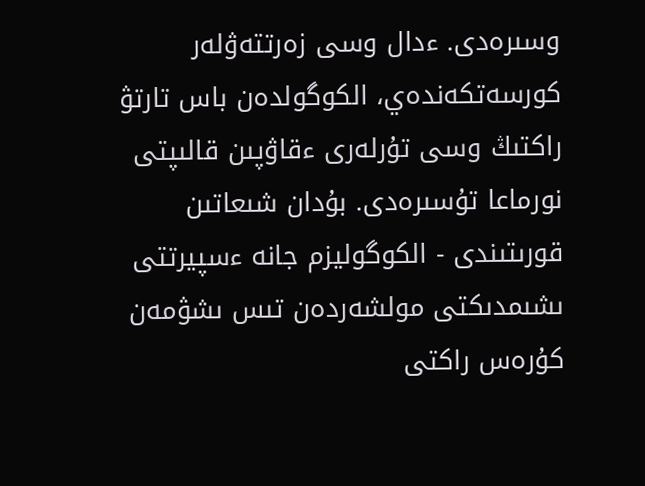وسىرەدى. ءدال وسى زەرتتەۋلەر كورسەتكەندەي، الكوگولدەن باس تارتۋ راكتىڭ وسى تۇرلەرى ءقاۋپىن قالىپتى نورماعا تۇسىرەدى. بۇدان شىعاتىن قورىتىندى - الكوگوليزم جانە ءسپيرتتى ىشىمدىكتى مولشەردەن تىس ىشۋمەن كۇرەس راكتى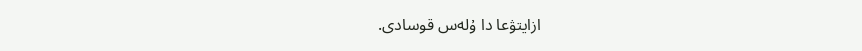ازايتۋعا دا ۇلەس قوسادى.